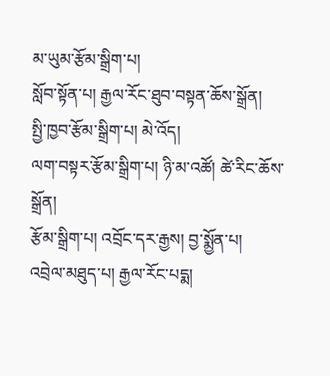མ་ཡུམ་རྩོམ་སྒྲིག་པ།
སློབ་སྟོན་པ། རྒྱལ་རོང་ཐུབ་བསྟན་ཆོས་སྒྲོན།
སྤྱི་ཁྱབ་རྩོམ་སྒྲིག་པ། མེ་འོད།
ལག་བསྟར་རྩོམ་སྒྲིག་པ། ཉི་མ་འཚོ། ཚེ་རིང་ཆོས་སྒྲོན།
རྩོམ་སྒྲིག་པ། འབྲོང་དར་རྒྱས། བྱ་སྨྱོན་པ།
འབྲེལ་མཐུད་པ། རྒྱལ་རོང་པདྨ།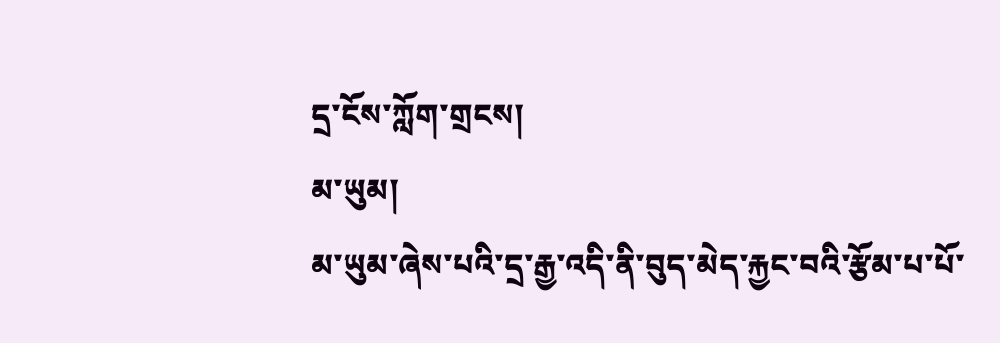དྲ་ངོས་ཀློག་གྲངས།
མ་ཡུམ།
མ་ཡུམ་ཞེས་པའི་དྲ་རྒྱ་འདི་ནི་བུད་མེད་རྐྱང་བའི་རྩོམ་པ་པོ་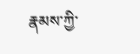རྣམས་ཀྱི་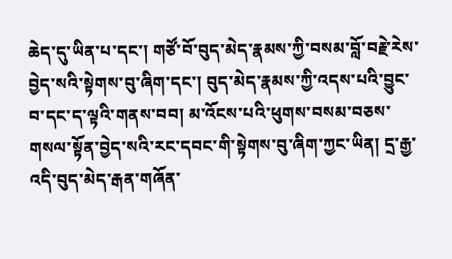ཆེད་དུ་ཡིན་པ་དང་། གཙོ་བོ་བུད་མེད་རྣམས་ཀྱི་བསམ་བློ་བརྗེ་རེས་བྱེད་སའི་སྟེགས་བུ་ཞིག་དང་། བུད་མེད་རྣམས་ཀྱི་འདས་པའི་བྱུང་བ་དང་ད་ལྟའི་གནས་བབ། མ་འོངས་པའི་ཕུགས་བསམ་བཅས་གསལ་སྟོན་བྱེད་སའི་རང་དབང་གི་སྟེགས་བུ་ཞིག་ཀྱང་ཡིན། དྲ་རྒྱ་འདི་བུད་མེད་རྒན་གཞོན་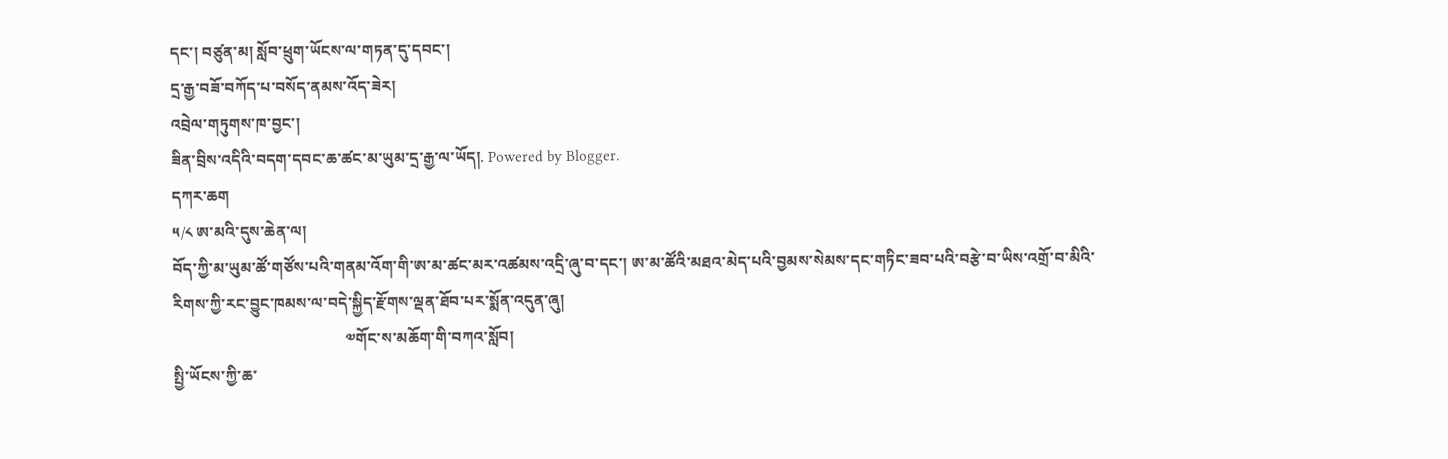དང་། བཙུན་མ། སློབ་ཕྲུག་ཡོངས་ལ་གཏན་དུ་དབང་།
དྲ་རྒྱ་བཟོ་བཀོད་པ་བསོད་ནམས་འོད་ཟེར།
འབྲེལ་གཏུགས་ཁ་བྱང་།
ཟིན་བྲིས་འདིའི་བདག་དབང་ཆ་ཚང་མ་ཡུམ་དྲ་རྒྱ་ལ་ཡོད།. Powered by Blogger.
དཀར་ཆག
༥/༨ ཨ་མའི་དུས་ཆེན་ལ།
བོད་ཀྱི་མ་ཡུམ་ཚོ་གཙོས་པའི་གནམ་འོག་གི་ཨ་མ་ཚང་མར་འཚམས་འདྲི་ཞུ་བ་དང་། ཨ་མ་ཚོའི་མཐའ་མེད་པའི་བྱམས་སེམས་དང་གཏིང་ཟབ་པའི་བརྩེ་བ་ཡིས་འགྲོ་བ་མིའི་རིགས་ཀྱི་རང་བྱུང་ཁམས་ལ་བདེ་སྐྱིད་རྫོགས་ལྡན་ཐོབ་པར་སྨོན་འདུན་ཞུ།
                                            ༧གོང་ས་མཆོག་གི་བཀའ་སློབ།
སྤྱི་ཡོངས་ཀྱི་ཆ་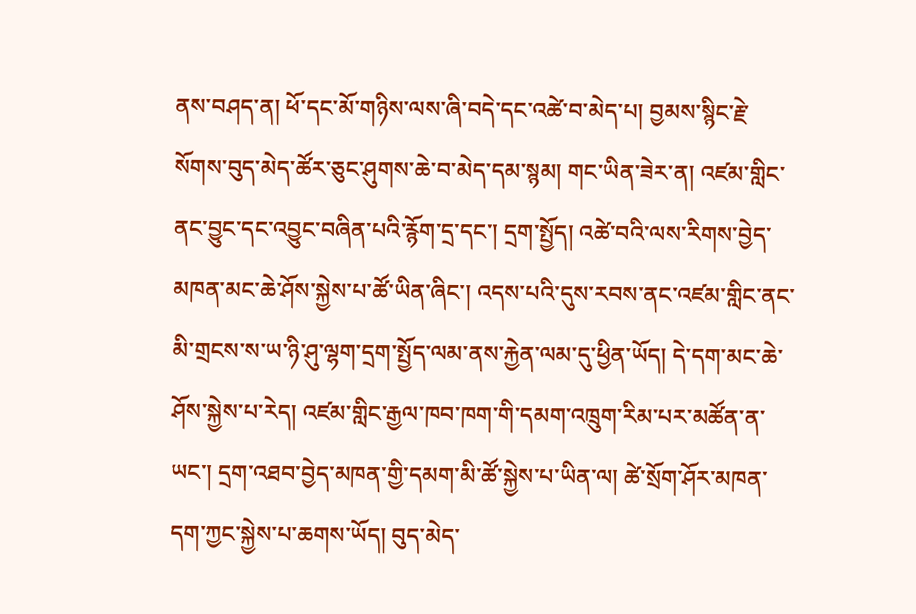ནས་བཤད་ན། ཕོ་དང་མོ་གཉིས་ལས་ཞི་བདེ་དང་འཚེ་བ་མེད་པ། བྱམས་སྙིང་རྗེ་སོགས་བུད་མེད་ཚོར་ཅུང་ཤུགས་ཆེ་བ་མེད་དམ་སྙམ། གང་ཡིན་ཟེར་ན། འཛམ་གླིང་ནང་བྱུང་དང་འབྱུང་བཞིན་པའི་རྙོག་དྲ་དང་། དྲག་སྤྱོད། འཚེ་བའི་ལས་རིགས་བྱེད་མཁན་མང་ཆེ་ཤོས་སྐྱེས་པ་ཚོ་ཡིན་ཞིང་། འདས་པའི་དུས་རབས་ནང་འཛམ་གླིང་ནང་མི་གྲངས་ས་ཡ་ཉི་ཤུ་ལྷག་དྲག་སྤྱོད་ལམ་ནས་རྐྱེན་ལམ་དུ་ཕྱིན་ཡོད། དེ་དག་མང་ཆེ་ཤོས་སྐྱེས་པ་རེད། འཛམ་གླིང་རྒྱལ་ཁབ་ཁག་གི་དམག་འཁྲུག་རིམ་པར་མཚོན་ན་ཡང་། དྲག་འཐབ་བྱེད་མཁན་གྱི་དམག་མི་ཚོ་སྐྱེས་པ་ཡིན་ལ། ཚེ་སྲོག་ཤོར་མཁན་དག་ཀྱང་སྐྱེས་པ་ཆགས་ཡོད། བུད་མེད་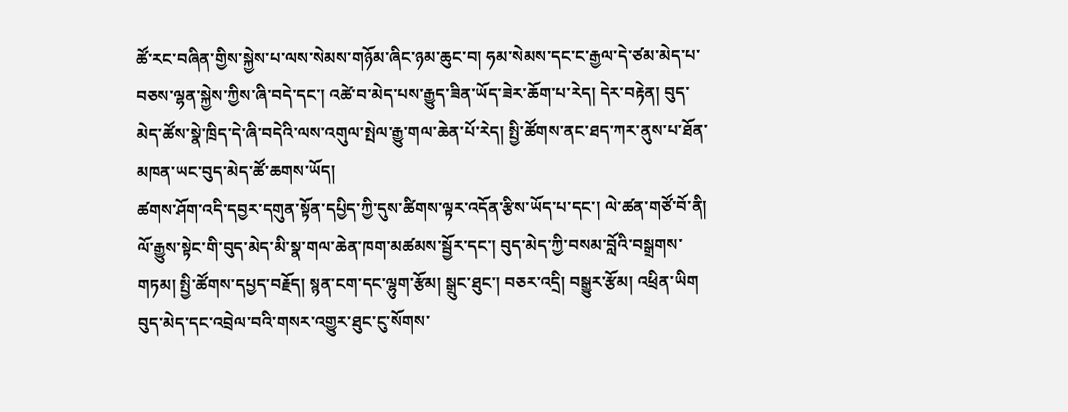ཚོ་རང་བཞིན་གྱིས་སྐྱེས་པ་ལས་སེམས་གཉོམ་ཞིང་ཉམ་ཆུང་བ། ཧམ་སེམས་དང་ང་རྒྱལ་དེ་ཙམ་མེད་པ་བཅས་ལྷན་སྐྱེས་ཀྱིས་ཞི་བདེ་དང་། འཚེ་བ་མེད་པས་རྒྱུད་ཟིན་ཡོད་ཟེར་ཆོག་པ་རེད། དེར་བརྟེན། བུད་མེད་ཚོས་སྣེ་ཁྲིད་དེ་ཞི་བདེའི་ལས་འགུལ་སྤེལ་རྒྱུ་གལ་ཆེན་པོ་རེད། སྤྱི་ཚོགས་ནང་ཐད་ཀར་ནུས་པ་ཐོན་མཁན་ཡང་བུད་མེད་ཚོ་ཆགས་ཡོད།
ཚགས་ཤོག་འདི་དབྱར་དགུན་སྟོན་དཔྱིད་ཀྱི་དུས་ཚིགས་ལྟར་འདོན་རྩིས་ཡོད་པ་དང་། ལེ་ཚན་གཙོ་བོ་ནི། ལོ་རྒྱུས་སྟེང་གི་བུད་མེད་མི་སྣ་གལ་ཆེན་ཁག་མཚམས་སྦྱོར་དང་། བུད་མེད་ཀྱི་བསམ་བློའི་བསྒྲགས་གཏམ། སྤྱི་ཚོགས་དཔྱད་བརྗོད། སྙན་ངག་དང་ལྷུག་རྩོམ། སྒྲུང་ཐུང་། བཅར་འདྲི། བསྒྱུར་རྩོམ། འཕྲིན་ཡིག བུད་མེད་དང་འབྲེལ་བའི་གསར་འགྱུར་ཐུང་ངུ་སོགས་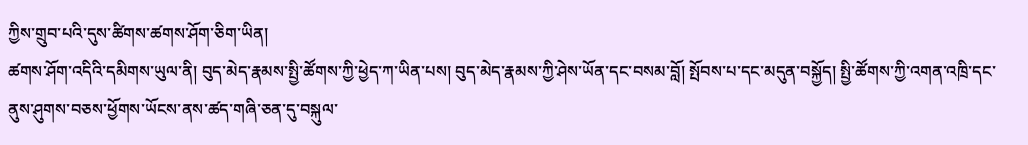ཀྱིས་གྲུབ་པའི་དུས་ཚིགས་ཚགས་ཤོག་ཅིག་ཡིན།
ཚགས་ཤོག་འདིའི་དམིགས་ཡུལ་ནི། བུད་མེད་རྣམས་སྤྱི་ཚོགས་ཀྱི་ཕྱེད་ཀ་ཡིན་པས། བུད་མེད་རྣམས་ཀྱི་ཤེས་ཡོན་དང་བསམ་བློ། སྤོབས་པ་དང་མདུན་བསྐྱོད། སྤྱི་ཚོགས་ཀྱི་འགན་འཁྲི་དང་ནུས་ཤུགས་བཅས་ཕྱོགས་ཡོངས་ནས་ཚད་གཞི་ཅན་དུ་བསྐུལ་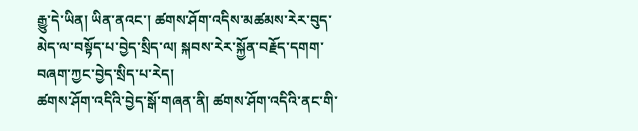རྒྱུ་དེ་ཡིན། ཡིན་ནའང་། ཚགས་ཤོག་འདིས་མཚམས་རེར་བུད་མེད་ལ་བསྟོད་པ་བྱེད་སྲིད་ལ། སྐབས་རེར་སྐྱོན་བརྗོད་དགག་བཞག་ཀྱང་བྱེད་སྲིད་པ་རེད།
ཚགས་ཤོག་འདིའི་བྱེད་སྒོ་གཞན་ནི། ཚགས་ཤོག་འདིའི་ནང་གི་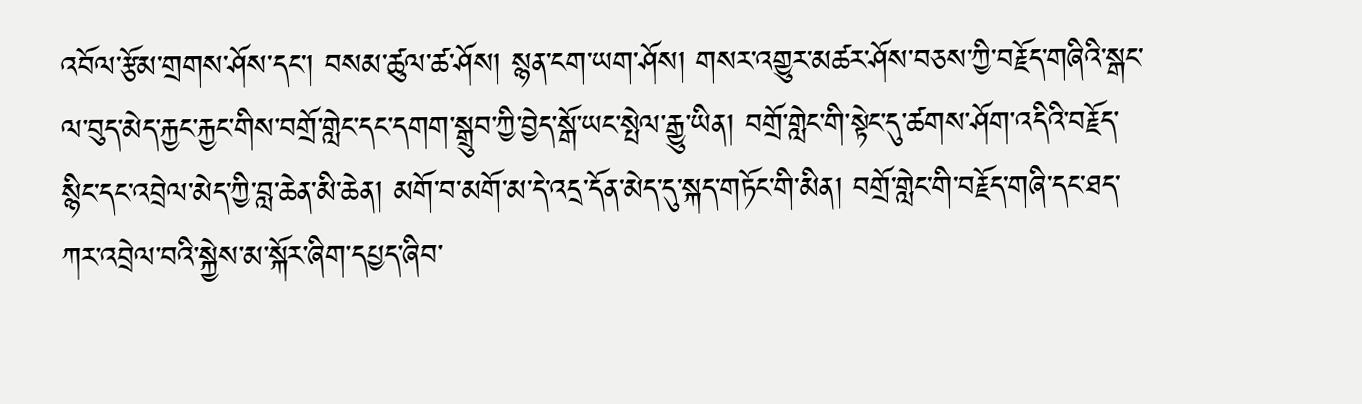འབོལ་རྩོམ་གྲགས་ཤོས་དང་། བསམ་ཚུལ་ཚ་ཤོས། སྙན་ངག་ཡག་ཤོས། གསར་འགྱུར་མཚར་ཤོས་བཅས་ཀྱི་བརྗོད་གཞིའི་སྒང་ལ་བུད་མེད་རྐྱང་རྐྱང་གིས་བགྲོ་གླེང་དང་དགག་སྒྲུབ་ཀྱི་བྱེད་སྒོ་ཡང་སྤེལ་རྒྱུ་ཡིན། བགྲོ་གླེང་གི་སྟེང་དུ་ཚགས་ཤོག་འདིའི་བརྗོད་སྙིང་དང་འབྲེལ་མེད་ཀྱི་བླ་ཆེན་མི་ཆེན། མགོ་བ་མགོ་མ་དེ་འདྲ་དོན་མེད་དུ་སྐད་གཏོང་གི་མིན། བགྲོ་གླེང་གི་བརྗོད་གཞི་དང་ཐད་ཀར་འབྲེལ་བའི་སྐྱེས་མ་སྐོར་ཞིག་དཔྱད་ཞིབ་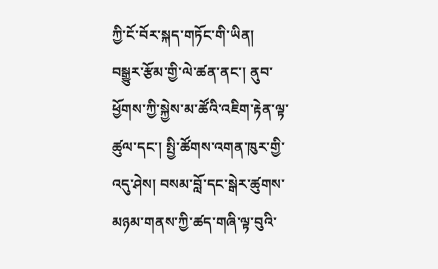ཀྱི་ངོ་བོར་སྐད་གཏོང་གི་ཡིན།
བསྒྱུར་རྩོམ་གྱི་ལེ་ཚན་ནང་། ནུབ་ཕྱོགས་ཀྱི་སྐྱེས་མ་ཚོའི་འཇིག་རྟེན་ལྟ་ཚུལ་དང་། སྤྱི་ཚོགས་འགན་ཁུར་གྱི་འདུ་ཤེས། བསམ་བློ་དང་སྒེར་ཚུགས་མཉམ་གནས་ཀྱི་ཚད་གཞི་ལྟ་བུའི་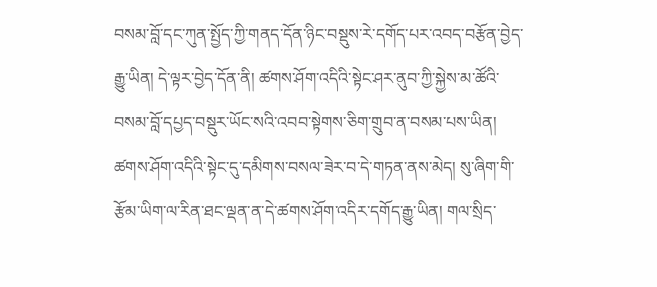བསམ་བློ་དང་ཀུན་སྤྱོད་ཀྱི་གནད་དོན་ཉིང་བསྡུས་རེ་དགོད་པར་འབད་བརྩོན་བྱེད་རྒྱུ་ཡིན། དེ་ལྟར་བྱེད་དོན་ནི། ཚགས་ཤོག་འདིའི་སྟེང་ཤར་ནུབ་ཀྱི་སྐྱེས་མ་ཚོའི་བསམ་བློ་དཔྱད་བསྡུར་ཡོང་སའི་འབབ་སྟེགས་ཅིག་གྲུབ་ན་བསམ་པས་ཡིན།
ཚགས་ཤོག་འདིའི་སྟེང་དུ་དམིགས་བསལ་ཟེར་བ་དེ་གཏན་ནས་མེད། སུ་ཞིག་གི་རྩོམ་ཡིག་ལ་རིན་ཐང་ལྡན་ན་དེ་ཚགས་ཤོག་འདིར་དགོད་རྒྱུ་ཡིན། གལ་སྲིད་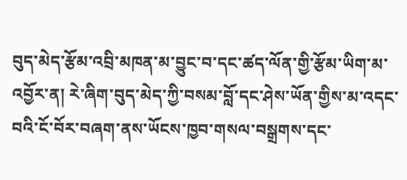བུད་མེད་རྩོམ་འབྲི་མཁན་མ་བྱུང་བ་དང་ཚད་ལོན་གྱི་རྩོམ་ཡིག་མ་འབྱོར་ན། རེ་ཞིག་བུད་མེད་ཀྱི་བསམ་བློ་དང་ཤེས་ཡོན་གྱིས་མ་འདང་བའི་ངོ་བོར་བཞག་ནས་ཡོངས་ཁྱབ་གསལ་བསྒྲགས་དང་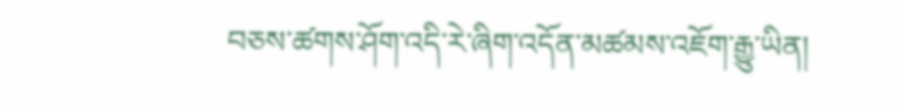བཅས་ཚགས་ཤོག་འདི་རེ་ཞིག་འདོན་མཚམས་འཇོག་རྒྱུ་ཡིན།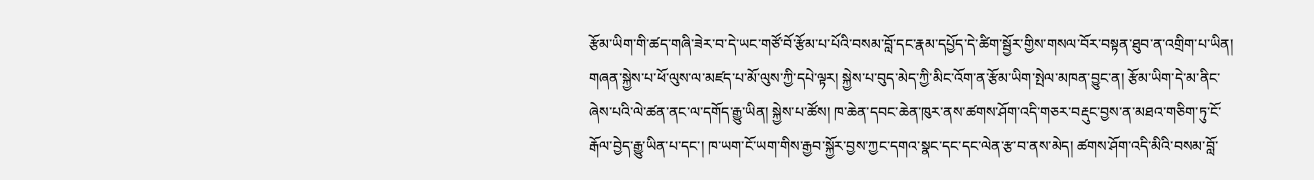རྩོམ་ཡིག་གི་ཚད་གཞི་ཟེར་བ་དེ་ཡང་གཙོ་བོ་རྩོམ་པ་པོའི་བསམ་བློ་དང་རྣམ་དཔྱོད་དེ་ཚིག་སྦྱོར་གྱིས་གསལ་བོར་བསྟན་ཐུབ་ན་འགྲིག་པ་ཡིན།
གཞན་སྐྱེས་པ་ཕོ་ལུས་ལ་མཛད་པ་མོ་ལུས་ཀྱི་དཔེ་ལྟར། སྐྱེས་པ་བུད་མེད་ཀྱི་མིང་འོག་ན་རྩོམ་ཡིག་སྤེལ་མཁན་བྱུང་ན། རྩོམ་ཡིག་དེ་མ་ནིང་ཞེས་པའི་ལེ་ཚན་ནང་ལ་དགོད་རྒྱུ་ཡིན། སྐྱེས་པ་ཚོས། ཁ་ཆེན་དབང་ཆེན་ཁུར་ནས་ཚགས་ཤོག་འདི་གཅར་བརྡུང་བྱས་ན་མཐའ་གཅིག་ཏུ་ངོ་རྒོལ་བྱེད་རྒྱུ་ཡིན་པ་དང་། ཁ་ཡག་ངོ་ཡག་གིས་རྒྱབ་སྐྱོར་བྱས་ཀྱང་དགའ་སྣང་དང་དང་ལེན་རྩ་བ་ནས་མེད། ཚགས་ཤོག་འདི་མིའི་བསམ་བློ་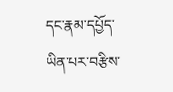དང་རྣམ་དཔྱོད་ཡིན་པར་བརྩིས་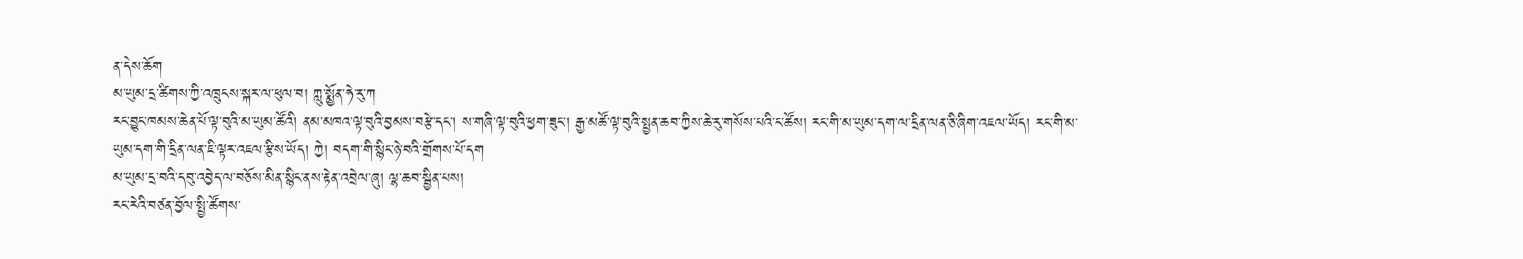ན་དེས་ཆོག
མ་ཡུམ་དྲ་ཚིགས་ཀྱི་འཁྲུངས་སྐར་ལ་ཕུལ་བ། ཀླུ་སྨྱོན་ཧེ་རུ་ཀ
རང་བྱུང་ཁམས་ཆེན་པོ་ལྟ་བུའི་མ་ཡུམ་ཚོའི། ནམ་མཁའ་ལྟ་བུའི་བྱམས་བརྩེ་དང་། ས་གཞི་ལྟ་བུའི་ཕྱག་ཟུང་། རྒྱ་མཚོ་ལྟ་བུའི་སྤྱན་ཆབ་ཀྱིས་ཆེ་རུ་གསོས་པའི་ང་ཚོས། རང་གི་མ་ཡུམ་དག་ལ་དྲིན་ལན་ཅི་ཞིག་འཇལ་ཡོད། རང་གི་མ་ཡུམ་དག་གི་དྲིན་ལན་ཇི་ལྟར་འཇལ་རྩིས་ཡོད། ཀྱེ། བདག་གི་སྙིང་ཉེ་བའི་གྲོགས་པོ་དག
མ་ཡུམ་དྲ་བའི་དབུ་འབྱེད་ལ་བཅོས་མིན་སྙིང་ནས་རྟེན་འབྲེལ་ཞུ། ལྷ་ཆབ་སྦྱིན་པས།
རང་རེའི་བཙན་བྱོལ་སྤྱི་ཚོགས་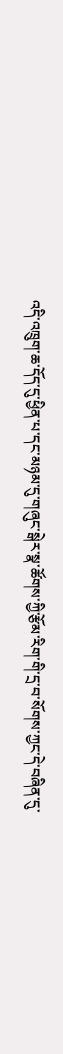འདི་འཁྲུག་ཆ་དོད་དུ་ཕྱིན་པ་དང་མཉམ་དུ་གཞུང་སྒེར་སྣ་ཚོགས་ཀྱི་རྩོམ་རིག་གི་དྲ་བ་སོགས་ཀྱང་དེ་བཞིན་དུ་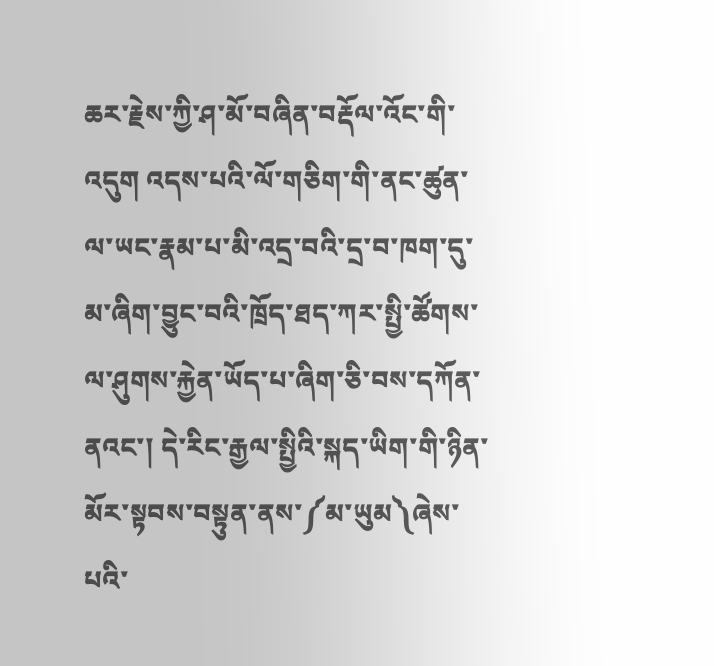ཆར་རྗེས་ཀྱི་ཤ་མོ་བཞིན་བརྡོལ་འོང་གི་འདུག འདས་པའི་ལོ་གཅིག་གི་ནང་ཚུན་ལ་ཡང་རྣམ་པ་མི་འདྲ་བའི་དྲ་བ་ཁག་དུ་མ་ཞིག་བྱུང་བའི་ཁྲོད་ཐད་ཀར་སྤྱི་ཚོགས་ལ་ཤུགས་རྐྱེན་ཡོད་པ་ཞིག་ཅི་བས་དཀོན་ནའང་། དེ་རིང་རྒྱལ་སྤྱིའི་སྐད་ཡིག་གི་ཉིན་མོར་སྟབས་བསྟུན་ནས་༼མ་ཡུམ༽ཞེས་པའི་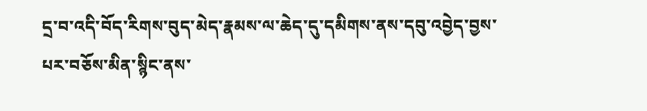དྲ་བ་འདི་བོད་རིགས་བུད་མེད་རྣམས་ལ་ཆེད་དུ་དམིགས་ནས་དབུ་འབྱེད་བྱས་པར་བཅོས་མིན་སྙིང་ནས་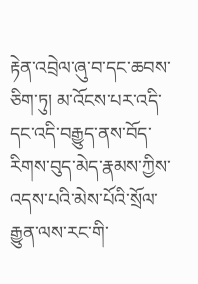རྟེན་འབྲེལ་ཞུ་བ་དང་ཆབས་ཅིག་ཏུ། མ་འོངས་པར་འདི་དང་འདི་བརྒྱུད་ནས་བོད་རིགས་བུད་མེད་རྣམས་ཀྱིས་འདས་པའི་མེས་པོའི་སྲོལ་རྒྱུན་ལས་རང་གི་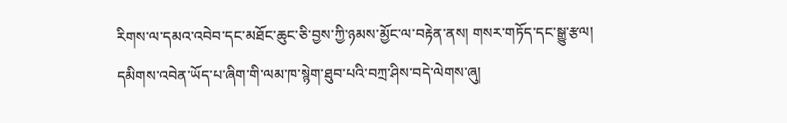རིགས་ལ་དམའ་འབེབ་དང་མཐོང་ཆུང་ཅི་བྱས་ཀྱི་ཉམས་མྱོང་ལ་བརྟེན་ནས། གསར་གཏོད་དང་སྒྱུ་རྩལ། དམིགས་འབེན་ཡོད་པ་ཞིག་གི་ལམ་ཁ་སྙེག་ཐུབ་པའི་བཀྲ་ཤིས་བདེ་ལེགས་ཞུ།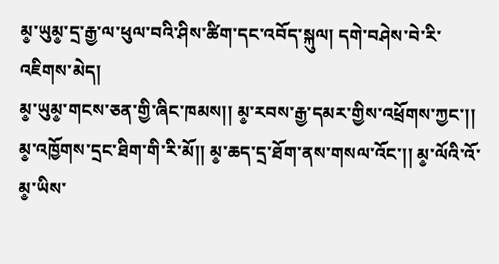མ༵་ཡུམ༵་དྲ་རྒྱ་ལ་ཕུལ་བའི་ཤིས་ཚིག་དང་འབོད་སྐུལ། དགེ་བཤེས་བེ་རི་འཇིགས་མེད།
མ༵་ཡུམ༵་གངས་ཅན་གྱི་ཞིང་ཁམས།། མ༵་རབས་རྒྱ་དམར་གྱིས་འཕྲོགས་ཀྱང་།། མ༵་འཁྱོགས་དྲང་ཐིག་གི་རི་མོ།། མ༵་ཆད་དྲ་ཐོག་ནས་གསལ་འོང་།། མ༵་ལོའི་འོ་མ༵་ཡིས་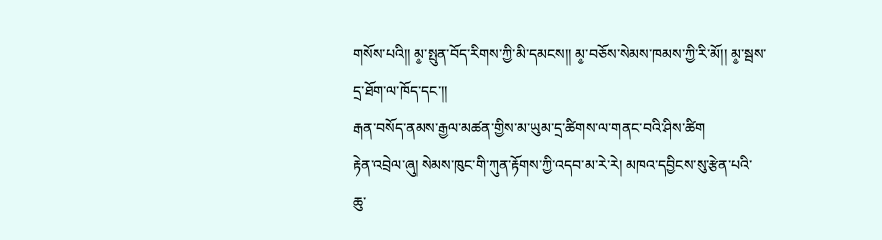གསོས་པའི།། མ༵་སྤུན་བོད་རིགས་ཀྱི་མི་དམངས།། མ༵་བཅོས་སེམས་ཁམས་ཀྱི་རི་མོ།། མ༵་སྦས་དྲ་ཐོག་ལ་ཁོད་དང་།།
རྒན་བསོད་ནམས་རྒྱལ་མཚན་གྱིས་མ་ཡུམ་དྲ་ཚིགས་ལ་གནང་བའི་ཤིས་ཚིག
རྟེན་འབྲེལ་ཞུ། སེམས་ཁུང་གི་ཀུན་རྟོགས་ཀྱི་འདབ་མ་རེ་རེ། མཁའ་དབྱིངས་སུ་རྩེན་པའི་ཆུ་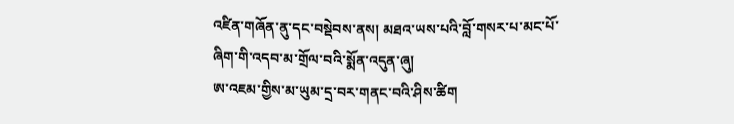འཛིན་གཞོན་ནུ་དང་བསྡེབས་ནས། མཐའ་ཡས་པའི་བློ་གསར་པ་མང་པོ་ཞིག་གི་འདབ་མ་གྲོལ་བའི་སྨོན་འདུན་ཞུ།
ཨ་འཇམ་གྱིས་མ་ཡུམ་དྲ་བར་གནང་བའི་ཤིས་ཚིག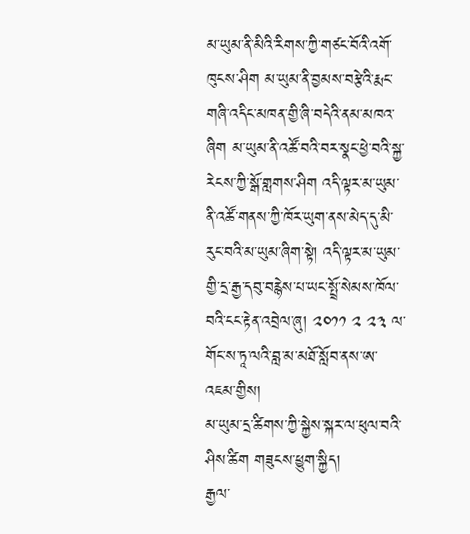མ་ཡུམ་ནི་མིའི་རིགས་ཀྱི་གཙང་བོའི་འགོ་ཁུངས་ཤིག མ་ཡུམ་ནི་བྱམས་བརྩེའི་རྨང་གཞི་འདིང་མཁན་གྱི་ཞི་བདེའི་ནམ་མཁའ་ཞིག མ་ཡུམ་ནི་འཚོ་བའི་བར་སྣང་ཕྱེ་བའི་སྐྱ་རེངས་ཀྱི་སྒོ་གླགས་ཤིག འདི་ལྟར་མ་ཡུམ་ནི་འཚོ་གནས་ཀྱི་ཁོར་ཡུག་ནས་མེད་དུ་མི་རུང་བའི་མ་ཡུམ་ཞིག་སྟེ། འདི་ལྟར་མ་ཡུམ་གྱི་དྲ་རྒྱ་དབུ་བརྙེས་པ་ཡང་སྤྲོ་སེམས་ཁོལ་བའི་ངང་རྟེན་འབྲེལ་ཞུ། ༢༠༡༡ ༢ ༢༣ ལ་གོང་ས་ཏཱ་ལའི་བླ་མ་མཐོ་སློབ་ནས་ཨ་འཇམ་གྱིས།
མ་ཡུམ་དྲ་ཚིགས་ཀྱི་སྐྱེས་སྐར་ལ་ཕུལ་བའི་ཤིས་ཚིག གཟུངས་ཕྱུག་སྐྱིད།
རྒྱལ་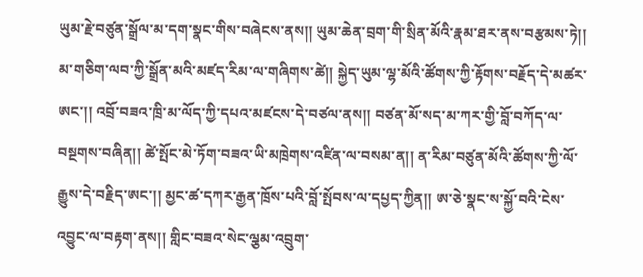ཡུམ་རྗེ་བཙུན་སྒྲོལ་མ་དག་སྣང་གིས་བཞེངས་ནས།། ཡུམ་ཆེན་བྲག་གི་སྲིན་མོའི་རྣམ་ཐར་ནས་བརྩམས་ཏེ།། མ་གཅིག་ལབ་ཀྱི་སྒྲོན་མའི་མཛད་རིམ་ལ་གཞིགས་ཚེ།། སྐྱེད་ཡུམ་ལྷ་མོའི་ཚོགས་ཀྱི་རྟོགས་བརྗོད་དེ་མཚར་ཨང་།། འབྲོ་བཟའ་ཁྲི་མ་ལོད་ཀྱི་དཔའ་མཛངས་དེ་བཙལ་ནས།། བཙན་མོ་སད་མ་ཀར་གྱི་བློ་བཀོད་ལ་བསྔགས་བཞིན།། ཚེ་སྤོང་མེ་ཏོག་བཟའ་ཡི་མཁྲེགས་འཛིན་ལ་བསམ་ན།། ན་རིམ་བཙུན་མོའི་ཚོགས་ཀྱི་ལོ་རྒྱུས་དེ་བརྗིད་ཨང་།། མྱང་ཚ་དཀར་རྒྱན་ཁྲོས་པའི་བློ་སྤོབས་ལ་དཔྱད་ཀྱིན།། ཨ་ཅེ་སྣང་ས་སྐྱོ་བའི་ངེས་འབྱུང་ལ་བརྟག་ནས།། གླིང་བཟའ་སེང་ལྕམ་འབྲུག་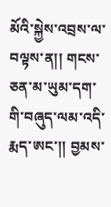མོའི་སྐྱེས་འབྲས་ལ་བལྟས་ན།། གངས་ཅན་མ་ཡུམ་དག་གི་བཞུད་ལམ་འདི་རྨད་ཨང་།། བྱམས་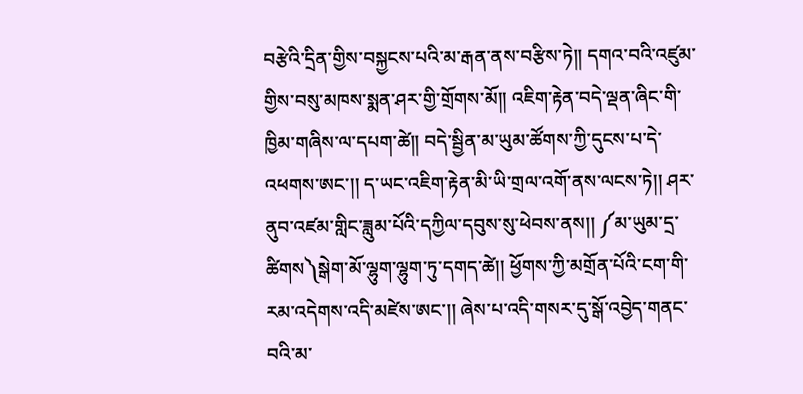བརྩེའི་དྲིན་གྱིས་བསྐྱངས་པའི་མ་རྒན་ནས་བརྩིས་ཏེ།། དགའ་བའི་འཛུམ་གྱིས་བསུ་མཁས་སྨན་ཤར་གྱི་གྲོགས་མོ།། འཇིག་རྟེན་བདེ་ལྡན་ཞིང་གི་ཁྱིམ་གཞིས་ལ་དཔག་ཚེ།། བདེ་སྦྱིན་མ་ཡུམ་ཚོགས་ཀྱི་དུངས་པ་དེ་འཕགས་ཨང་།། ད་ཡང་འཇིག་རྟེན་མི་ཡི་གྲལ་འགོ་ནས་ལངས་ཏེ།། ཤར་ནུབ་འཛམ་གླིང་ཟླུམ་པོའི་དཀྱིལ་དབུས་སུ་ཕེབས་ནས།། ༼མ་ཡུམ་དྲ་ཚིགས༽སྒེག་མོ་ལྷུག་ལྷུག་ཏུ་དགད་ཚེ།། ཕྱོགས་ཀྱི་མགྲོན་པོའི་ངག་གི་རམ་འདེགས་འདི་མཛེས་ཨང་།། ཞེས་པ་འདི་གསར་དུ་སྒོ་འབྱེད་གནང་བའི་མ་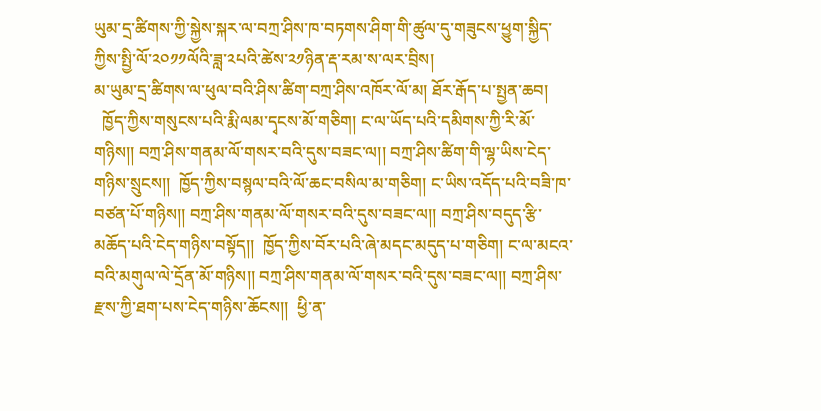ཡུམ་དྲ་ཚིགས་ཀྱི་སྐྱེས་སྐར་ལ་བཀྲ་ཤིས་ཁ་བཏགས་ཤིག་གི་ཚུལ་དུ་གཟུངས་ཕྱུག་སྐྱིད་ཀྱིས་སྤྱི་ལོ་༢༠༡༡ལོའི་ཟླ་༢པའི་ཚེས་༢༡ཉིན་རྡ་རམ་ས་ལར་བྲིས།
མ་ཡུམ་དྲ་ཚིགས་ལ་ཕུལ་བའི་ཤིས་ཚིག་བཀྲ་ཤིས་འཁོར་ལོ་མ། ཐོར་རྒོད་པ་སྤྱན་ཆབ།
  ཁྱོད་ཀྱིས་གསུངས་པའི་རྨི་ལམ་དྭངས་མོ་གཅིག། ང་ལ་ཡོད་པའི་དམིགས་ཀྱི་རི་མོ་གཉིས།། བཀྲ་ཤིས་གནམ་ལོ་གསར་བའི་དུས་བཟང་ལ།། བཀྲ་ཤིས་ཚིག་གི་ལྷ་ཡིས་ངེད་གཉིས་སྲུངས།།  ཁྱོད་ཀྱིས་བསྙལ་བའི་ལོ་ཆང་བསིལ་མ་གཅིག། ང་ཡིས་འདོད་པའི་བཟི་ཁ་བཙན་པོ་གཉིས།། བཀྲ་ཤིས་གནམ་ལོ་གསར་བའི་དུས་བཟང་ལ།། བཀྲ་ཤིས་བདུད་རྩི་མཆོད་པའི་ངེད་གཉིས་བསྟོད།།  ཁྱོད་ཀྱིས་བོར་པའི་ཞེ་མདང་མདུད་པ་གཅིག། ང་ལ་མངའ་བའི་མགུལ་ལེ་དྲོན་མོ་གཉིས།། བཀྲ་ཤིས་གནམ་ལོ་གསར་བའི་དུས་བཟང་ལ།། བཀྲ་ཤིས་རྫས་ཀྱི་ཐག་པས་ངེད་གཉིས་ཆོངས།།  ཕྱི་ན་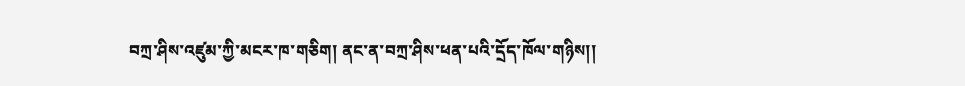བཀྲ་ཤིས་འཛུམ་ཀྱི་མངར་ཁ་གཅིག། ནང་ན་བཀྲ་ཤིས་ཕན་པའི་དྲོད་ཁོལ་གཉིས།།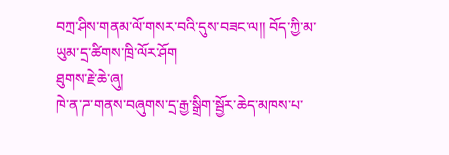བཀྲ་ཤིས་གནམ་ལོ་གསར་བའི་དུས་བཟང་ལ།། བོད་ཀྱི་མ་ཡུམ་དྲ་ཚིགས་ཁྲི་ལོར་ཤོག
ཐུགས་རྗེ་ཆེ་ཞུ།
ཁེ་ན་ཌ་གནས་བཞུགས་དྲ་རྒྱ་སྒྲིག་སྦྱོར་ཆེད་མཁས་པ་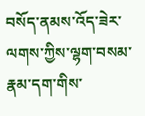བསོད་ནམས་འོད་ཟེར་ལགས་ཀྱིས་ལྷག་བསམ་རྣམ་དག་གིས་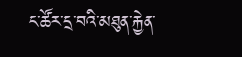ང་ཚོར་དྲ་བའི་མཐུན་རྐྱེན་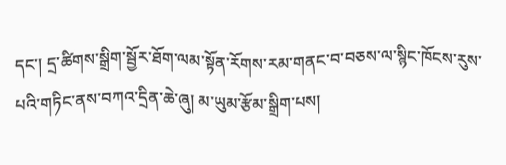དང་། དྲ་ཚིགས་སྒྲིག་སྦྱོར་ཐོག་ལམ་སྟོན་རོགས་རམ་གནང་བ་བཅས་ལ་སྙིང་ཁོངས་རུས་པའི་གཏིང་ནས་བཀའ་དྲིན་ཆེ་ཞུ། མ་ཡུམ་རྩོམ་སྒྲིག་པས།